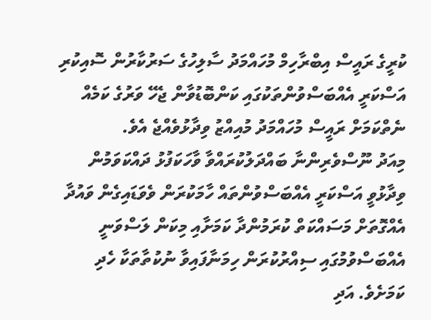ކުރީގެ ރައީސް އިބްރާހިމް މުހައްމަދު ސާލިހުގެ ސަރުކާރުން ސޮއިކުރި އަސްކަރީ އެއްބަސްވުންތަކުގައި ކަންބޮޑުވާން ޖެހޭ ވަރުގެ ކަމެއް ނެތްކަމަށް ރައީސް މުހައްމަދު މުއިއްޒު ވިދާޅުވެއްޖެ އެވެ.
މިއަދު ނޫސްވެރިންނާ ބައްދަލުކުރައްވާ ވާހަކަފުޅު ދައްކަވަމުން ވިދާޅުވީ އަސްކަރީ އެއްބަސްވުންތައް ހާމަކުރަން ވެވަޑައިގެން ވައުދާ އެއްގޮތަށް މަސައްކަތް ކުރަމުންދާ ކަމަށާއި މިކަން ލަސްވަނީ އެއްބަސްވުމުގައި ސިއްރުކުރަން ހިމަނާފައިވާ ނުކުތާތަކާ ހެދި ކަމަށެވެ. އަދި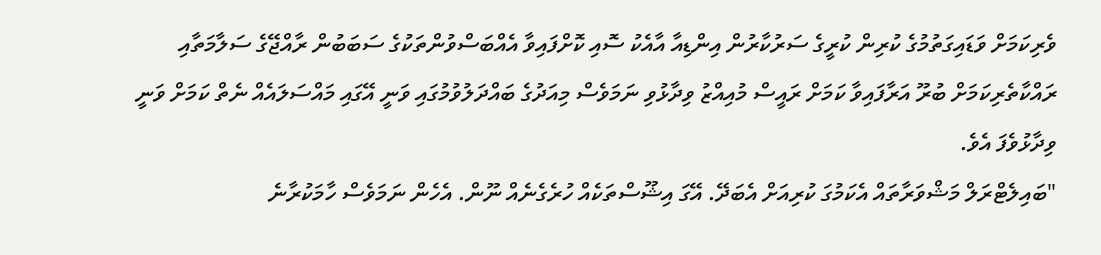ވެރިކަމަށް ވަޑައިގަތުމުގެ ކުރިން ކުރީގެ ސަރުކާރުން އިންޑިއާ އާއެކު ސޮއި ކޮށްފައިވާ އެއްބަސްވުންތަކުގެ ސަބަބުން ރާއްޖޭގެ ސަލާމަތާއި ރައްކާތެރިކަމަށް ބުރޫ އަރާފައިވާ ކަމަށް ރައީސް މުއިއްޒު ވިދާޅުވި ނަމަވެސް މިއަދުގެ ބައްދަލުވުމުގައި ވަނީ އޭގައި މައްސަލައެއް ނެތް ކަމަށް ވަނީ ވިދާޅުވެފަ އެވެ.
"ބައިލެޓްރަލް މަޝްވަރާތައް އެކަމުގަ ކުރިއަށް އެބަދޭ. އޭގަ އިޝޫސްތަކެއް ހުރެގެނެއް ނޫން. އެހެން ނަމަވެސް ހާމަކުރާނެ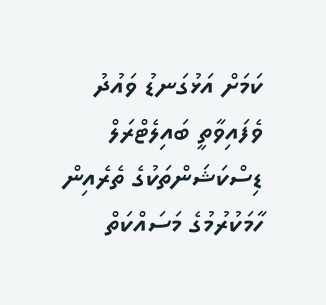ކަމަށް އަޅުގަނޑު ވައުދު ވެފައިވާތީ ބައިލެޓްރަލް ޑިސްކަޝަންތަކުގެ ތެރެއިން ހާމަކުރުމުގެ މަސައްކަތް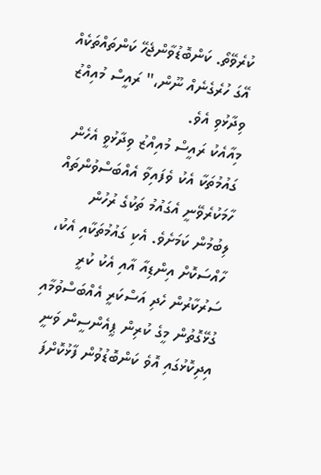ކުރެވޭތޯ. ކަންބޮޑުވާންޖެހޭ ކަންތައްތަކެއް އޭގަ ހުރެގެނެއް ނޫން،" ރައީސް މުއިއްޒު ވިދާޅުވި އެވެ.
މިއާއެކު ރައީސް މުއިއްޒު ވިދާޅުވީ އެހެން ގައުމުތަކާ އެކު ވެފައިވާ އެއްބަސްވުންތައް ހާމަކުރެވޭނީ އެގައުމު ތަކުގެ ރުހުން ލިބުމުން ކަމަށެވެ. އެކި ގައުމުތަކާއި އެކު، ހާއްސަކޮށް އިންޑިއާ އާއި އެކު ކުރީ ސަރުކާރުން ހެދި އަސްކަރީ އެއްބަސްވުމާއި ގުޅޭގޮތުން މީގެ ކުރިން ޕީއެންސީން ވަނީ އިދިކޮޅުގައި އޮވެ ކަންބޮޑުވުން ފާޅުކޮށްފަ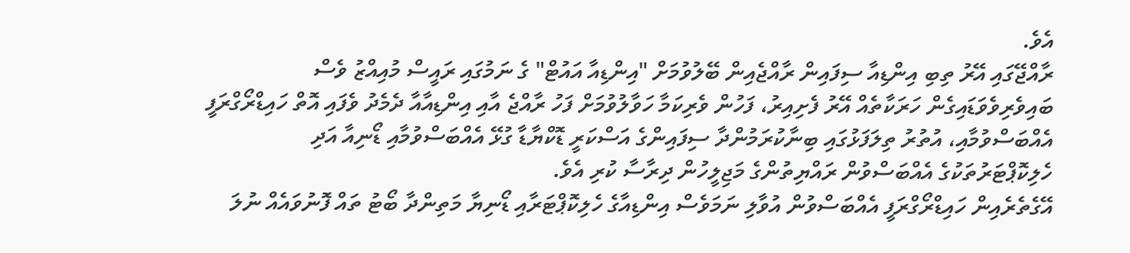އެވެ.
ރާއްޖޭގައި އޭރު ތިބި އިންޑިއާ ސިފައިން ރާއްޖެއިން ބޭލުވުމަށް "އިންޑިއާ އައުޓް" ގެ ނަމުގައި ރައީސް މުއިއްޒު ވެސް ބައިވެރިވެވަޑައިގެން ހަރަކާތެއް އޭރު ފެށިއިރު، ފަހުން ވެރިކަމާ ހަވާލުވުމަށް ފަހު ރާއްޖެ އާއި އިންޑިއާއާ ދެމެދު ވެފައި އޮތް ހައިޑްރޯގްރަފީ އެއްބަސްވުމާއި، އުތުރު ތިލަފަޅުގައި ބިނާކުރަމުންދާ ސިފައިންގެ އަސްކަރީ ޑޮކްޔާޑާ ގުޅޭ އެއްބަސްވުމާއި ޑޯނިއާ އަދި ހެލިކޮޕްޓަރުތަކުގެ އެއްބަސްވުން ރައްޔިތުންގެ މަޖިލީހުން ދިރާސާ ކުރި އެވެ.
އޭގެތެރެއިން ހައިޑްރޯގްރަފީ އެއްބަސްވުން އުވާލި ނަމަވެސް އިންޑިއާގެ ހެލިކޮޕްޓަރާއި ޑޯނިޔާ މަތިންދާ ބޯޓު ތައް ފޮނުވައެއް ނުލަ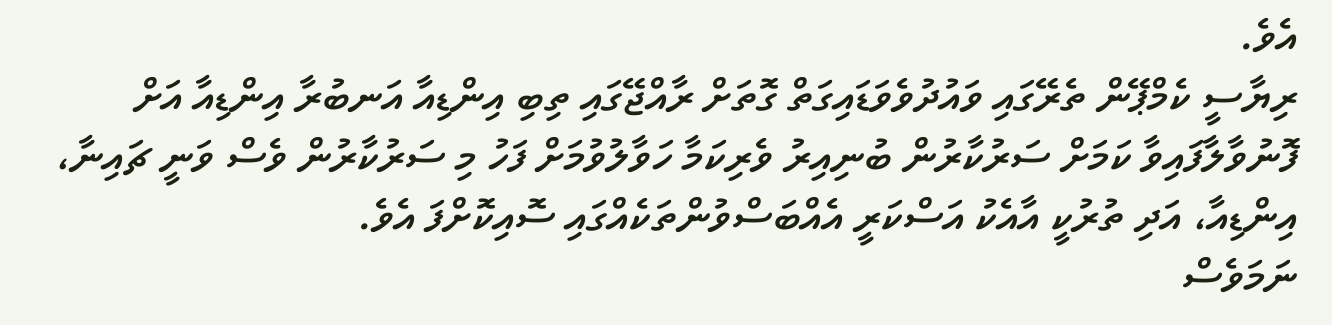އެވެ.
ރިޔާސީ ކެމްޕޭން ތެރޭގައި ވައުދުވެވަޑައިގަތް ގޮތަށް ރާއްޖޭގައި ތިބި އިންޑިއާ އަނބުރާ އިންޑިއާ އަށް ފޮނުވާލާފައިވާ ކަމަށް ސަރުކާރުން ބުނިއިރު ވެރިކަމާ ހަވާލުވުމަށް ފަހު މި ސަރުކާރުން ވެސް ވަނީ ޗައިނާ، އިންޑިއާ، އަދި ތުރުކީ އާއެކު އަސްކަރީ އެއްބަސްވުންތަކެއްގައި ސޮއިކޮށްފަ އެވެ.
ނަމަވެސް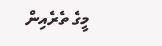މީގެ ތެރެއިން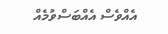އެއްވެސް އެއްބަސްވުމެއް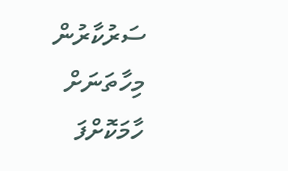ސަރުކާރުން މިހާތަނަށް ހާމަކޮށްފަ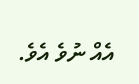އެއް ނުވެ އެވެ.